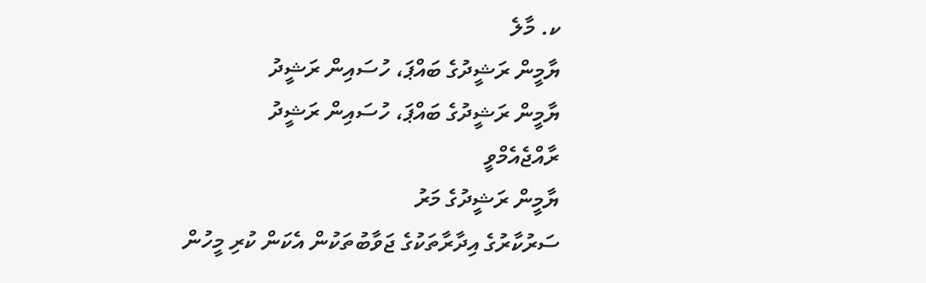ކ. މާލެ
ޔާމީން ރަޝީދުގެ ބައްޕަ، ހުސައިން ރަޝީދު
ޔާމީން ރަޝީދުގެ ބައްޕަ، ހުސައިން ރަޝީދު
ރާއްޖެއެމްވީ
ޔާމީން ރަޝީދުގެ މަރު
ސަރުކާރުގެ އިދާރާތަކުގެ ޖަވާބުތަކުން އެކަން ކުރި މީހުން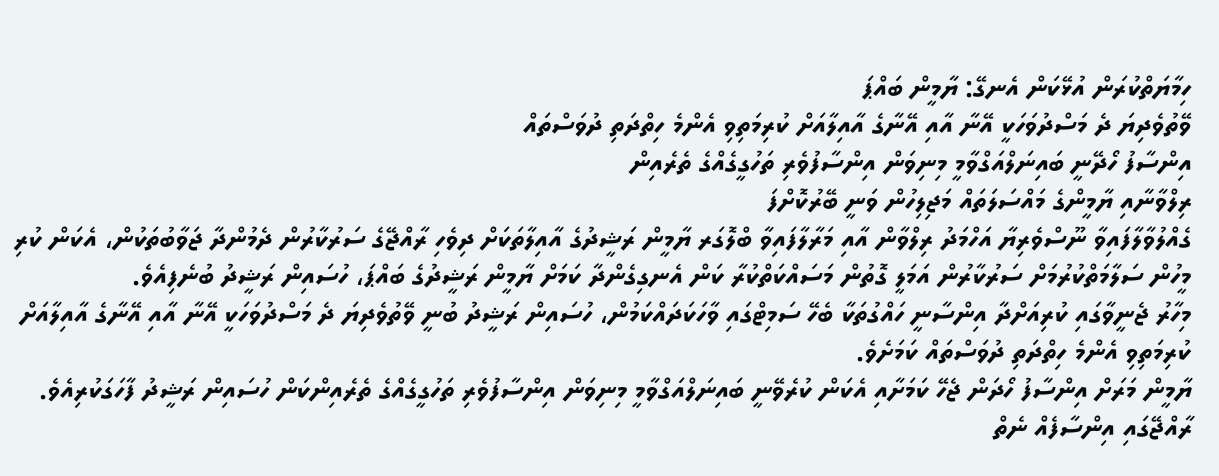ހިމާޔަތްކުރަން އުޅޭކަން އެނގޭ: ޔާމީން ބައްޕަ
ވޭތުވެދިޔަ ދެ މަސްދުވަހަކީ އޭނާ އާއި އޭނާގެ އާއިލާއަށް ކުރިމަތިވި އެންމެ ހިތްދަތި ދުވަސްތައް
އިންސާފު ހޯދޭނީ ބައިނަލްއަގްވާމީ މިނިވަން އިންސާފުވެރި ތަހުގީގެއްގެ ތެރެއިން
ރިލްވާނާއި ޔާމީންގެ މައްސަލަތައް މަޖިލިހުން ވަނީ ބޭރުކޮށްފަ
ގެއްލުވާލާފައިވާ ނޫސްވެރިޔާ އަހްމަދު ރިލްވާން އާއި މަރާލާފައިވާ ބްލޮގަރ ޔާމީން ރަޝީދުގެ އާއިލާތަކަށް ދިވެހި ރާއްޖޭގެ ސަރުކާރުން ދެމުންދާ ޖަވާބުތަކުން، އެކަން ކުރި މީހުން ސަލާމަތްކުރުމަށް ސަރުކާރުން އަމަލީ ގޮތުން މަސައްކަތްކުރާ ކަން އެނގިގެންދާ ކަމަށް ޔާމީން ރަޝީދުގެ ބައްޕަ، ހުސައިން ރަޝީދު ބުނެފިއެވެ.
މިހާރު ޖެނީވާގައި ކުރިއަށްދާ އިންސާނީ ހައްގުތަކާ ބެހޭ ސަމިޓްގައި ވާހަކަދައްކަމުން، ހުސައިން ރަޝީދު ބުނީ ވޭތުވެދިޔަ ދެ މަސްދުވަހަކީ އޭނާ އާއި އޭނާގެ އާއިލާއަށް ކުރިމަތިވި އެންމެ ހިތްދަތި ދުވަސްތައް ކަމަށެވެ.
ޔާމީން މަރަށް އިންސާފު ހޯދަން ޖެހޭ ކަމަށާއި އެކަން ކުރެވޭނީ ބައިނަލްއަގްވާމީ މިނިވަން އިންސާފުވެރި ތަހުގީގެއްގެ ތެރެއިންކަން ހުސައިން ރަޝީދު ފާހަގަކުރިއެވެ. ރާއްޖޭގައި އިންސާފެއް ނެތް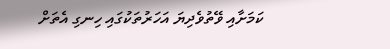ކަމަށާއި ވޭތުވެދިޔަ އަހަރުތަކުގައި ހިނގި އެތަށް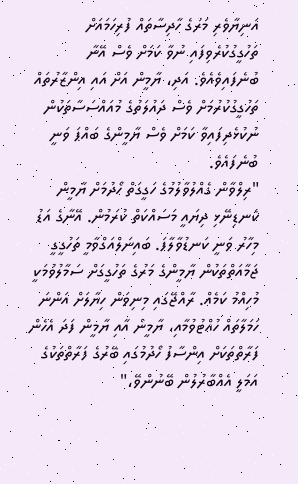އަނިޔާވެރި މަރުގެ ހާދިސާތައް ފުރިހަމައަށް ތަހުގީގުކުރެވިފައި ނުވާ ކަމަށް ވެސް އޭނާ ބުނެފައިވެއެވެ. އަދި، ޔާމީން އަށް އައި އިންޒާރުތައް ތަހުގީގުކުރުމަށް ވެސް ދައުލަތުގެ މުއައްސަސާތަކުން ނުކުޅެދިފައިވާ ކަމަށް ވެސް ޔާމީންގެ ބައްޕަ ވަނީ ބުނެފައެވެ.
"ރިލްވާން ގެއްލުވާލުމުގެ ހަގީގަތް ހޯދުމަށް ޔާމީން ކެނޑިނޭޅި ދިޔައީ މަސައްކަތް ކުރަމުން. އޭނާގެ އަޑު މިހާރު ވަނީ ކަނޑުވާލާފަ. ބައިނަލްއަގްވާމީ ތަހުގީގީ ޖަމާއަތްތަކުން ޔާމީންގެ މަރުގެ ތަހުގީގަށް ސަމާލުވުމަކީ މުހިއްމު ކަމެއް. ރާއްޖޭގައި މިނިވަން ހިޔާލަށް އަންނަ ހަމަލާތައް ހުއްޓުވުމާއި، ޔާމީން އާއި ޔާމީން ފަދަ އެހެން ފަރާތްތަކަށް އިންސާފު ހޯދުމުގައި ބޭރުގެ ފަރާތްތަކުގެ އަމަލީ އެއްބާރުލުން ބޭނުންވޭ،"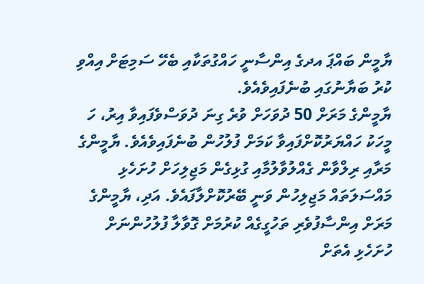ޔާމީން ބައްޕަ އދގެ އިންސާނީ ހައްގުތަކާއި ބެހޭ ސަމިޓަށް އިއްވި ކުރު ބަޔާނުގައި ބުނެފައިވެއެވެ.
ޔާމީންގެ މަރަށް 50 ދުވަހަށް ވުރެ ގިނަ ދުވަސްވެފައިވާ އިރު، ހަ މީހަކު ހައްޔަރުކޮށްފައިވާ ކަމަށް ފުލުހުން ބުނެފައިވެއެވެ. ޔާމީންގެ މަރާއި ރިލްވާން ގެއްލުވާލުމާއި ގުޅިގެން މަޖިލިހަށް ހުށަހެޅި މައްސަލަތައް މަޖިލިހުން ވަނީ ބޭރުކޮށްލާފައެވެ. އަދި، ޔާމީންގެ މަރަށް އިންސާފުވެރި ތަހުގީގެއް ކުރުމަށް ގޮވާލާ ފުލުހުންނަށް ހުށަހެޅި އެތަށް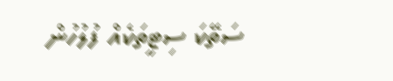ސަތޭކަ ސިޓީތަކެއް ފުލުހުން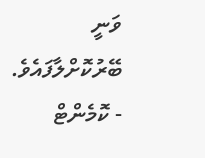ވަނީ ބޭރުކޮށްލާފައެވެ.
- ކޮމެންޓް